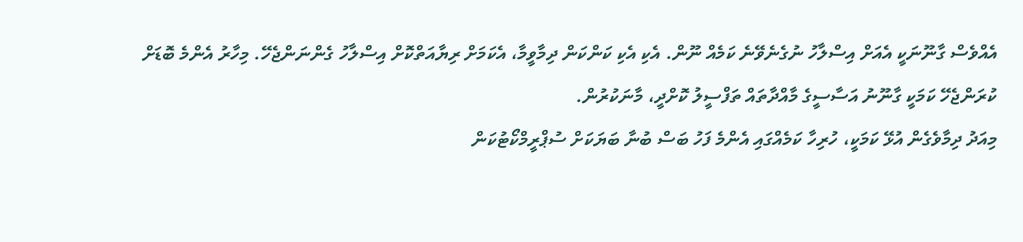އެއްވެސް ގާނޫނަކީ އެއަށް އިސްލާހު ނުގެނެވޭނެ ކަމެއް ނޫން. އެކި އެކި ކަންކަން ދިމާވީމާ، އެކަމަށް ރިޔާއަތްކޮށް އިސްލާހު ގެންނަންޖެހޭ. މިހާރު އެންމެ ބޮޑަށް ކުރަންޖެހޭ ކަމަކީ ގާނޫނު އަސާސީގެ މާއްދާތައް ތަފްސީލު ކޮށްދީ، މާނަކުރުން.
މިއަދު ދިމާވެގެން އުޅޭ ކަމަކީ، ހުރިހާ ކަމެއްގައި އެންމެ ފަހު ބަސް ބުނާ ބަޔަކަށް ސުޕްރީމްކޯޓުކަން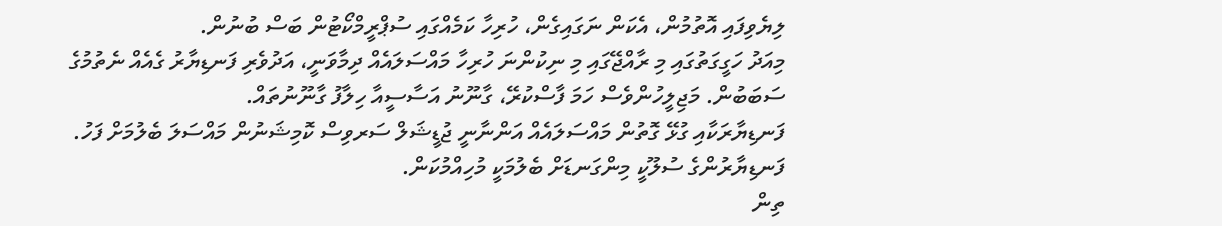ލިޔެވިފައި އޮތުމުން، އެކަން ނަގައިގެން، ހުރިހާ ކަމެއްގައި ސުޕްރީމްކޯޓުން ބަސް ބުނުން.
މިއަދު ހަގީގަތުގައި މި ރާއްޖޭގައި މި ނިކުންނަ ހުރިހާ މައްސަލައެއް ދިމާވަނީ، އަދުވެރި ފަނޑިޔާރު ގެއެއް ނެތުމުގެ ސަބަބުން. މަޖިލީހުންވެސް ހަމަ ފާސްކުރޭ، ގާނޫނު އަސާސީއާ ހިލާފު ގާނޫނުތައް.
ފަނޑިޔާރަކާއި ގުޅޭ ގޮތުން މައްސަލައެއް އަންނާނީ ޖުޑީޝަލް ސަރވިސް ކޮމިޝަނުން މައްސަލަ ބެލުމަށް ފަހު. ފަނޑިޔާރުންގެ ސުލޫކީ މިންގަނޑަށް ބެލުމަކީ މުހިއްމުކަން.
ތިން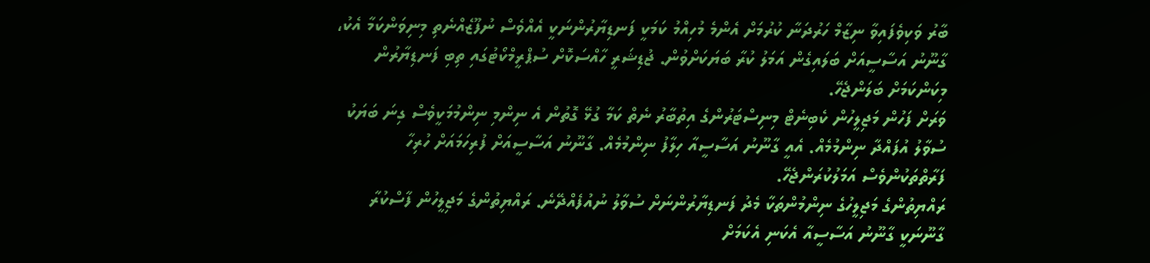ބާރު ވަކިވެފައިވާ ނިޒާމް ހަރުދަނާ ކުރުމަށް އެންމެ މުހިއްމު ކަމަކީ ފަނޑިޔާރުންނަކީ އެއްވެސް ނުފޫޒެއްނެތި މިނިވަންކަމާ އެކު، ގާނޫނު އަސާސީއަށް ބަލައިގެން އަމަލު ކުރާ ބަޔަކަށްވުން. ޖުޑިޝަރީ ހާއްސަކޮށް ސުޕްރީމްކޯޓުގައި ތިބި ފަނޑިޔާރުން މިކަންކަމަށް ބަލަންޖެހޭ.
ވަރަށް ފަހުން މަޖިލީހުން ކެބިނެޓް މިނިސްޓަރުންގެ އިތުބާރު ނެތް ކަމާ ގުޅޭ ގޮތުން އެ ނިންމި ނިންމުމަކީވެސް ގިނަ ބަޔަކު ސުވާލު އުފައްދާ ނިންމުމެއް. އެއީ ގާނޫނު އަސާސީއާ ހިލާފު ނިންމުމެއް. ގާނޫނު އަސާސީއަށް ފުރިހަމައަށް ހުރިހާ ފަރާތްތަކުންވެސް އަމަލުކުރަންޖެހޭ.
ރައްޔިތުންގެ މަޖިލީހުގެ ނިންމުންތަކާ މެދު ފަނޑިޔާރުންނަށް ސުވާލު ނުއުފެއްދޭނެ. ރައްޔިތުންގެ މަޖިލީހުން ފާސްކުރާ ގާނޫނަކީ ގާނޫނު އަސާސީއާ އެކަނި އެކަމަށް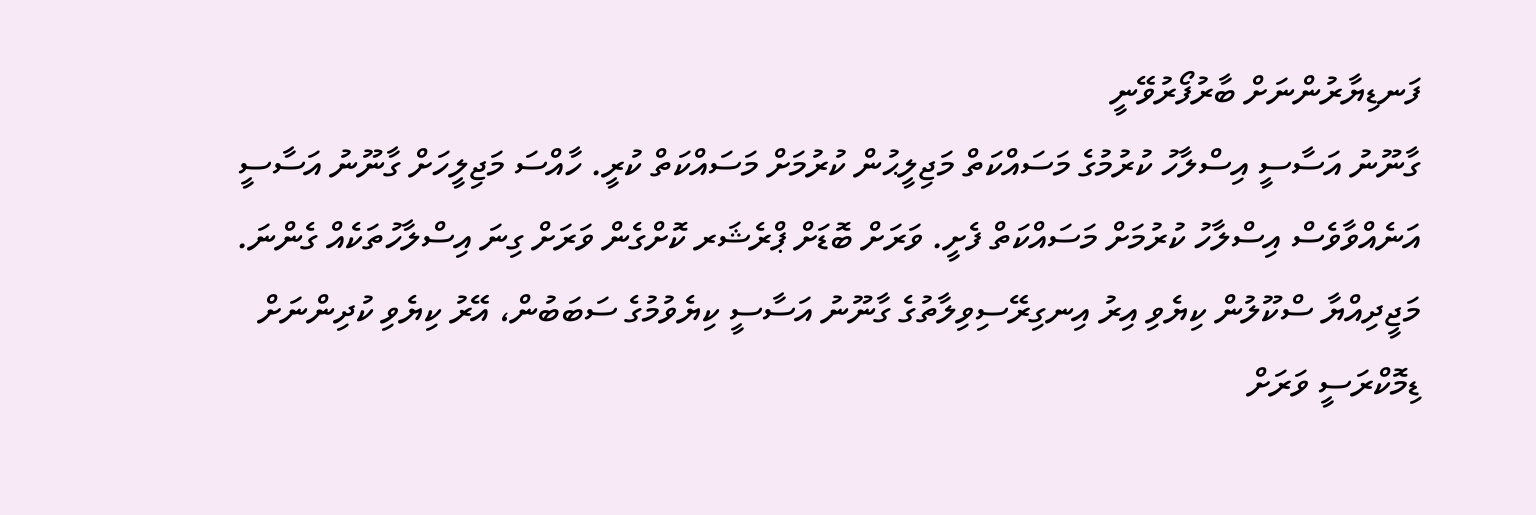ފަނޑިޔާރުންނަށް ބާރުފޯރުވޭނީ
ގާނޫނު އަސާސީ އިސްލާހު ކުރުމުގެ މަސައްކަތް މަޖިލީޙުން ކުރުމަށް މަސައްކަތް ކުރީ. ހާއްސަ މަޖިލީހަށް ގާނޫނު އަސާސީ އަނެއްވާވެސް އިސްލާހު ކުރުމަށް މަސައްކަތް ފެށީ. ވަރަށް ބޮޑަށް ޕްރެޝަރ ކޮށްގެން ވަރަށް ގިނަ އިސްލާހުތަކެއް ގެންނަ.
މަޖީދިއްޔާ ސްކޫލުން ކިޔެވި އިރު އިނގިރޭސިވިލާތުގެ ގާނޫނު އަސާސީ ކިޔެވުމުގެ ސަބަބުން، އޭރު ކިޔެވި ކުދިންނަށް ޑިމޮކްރަސީ ވަރަށް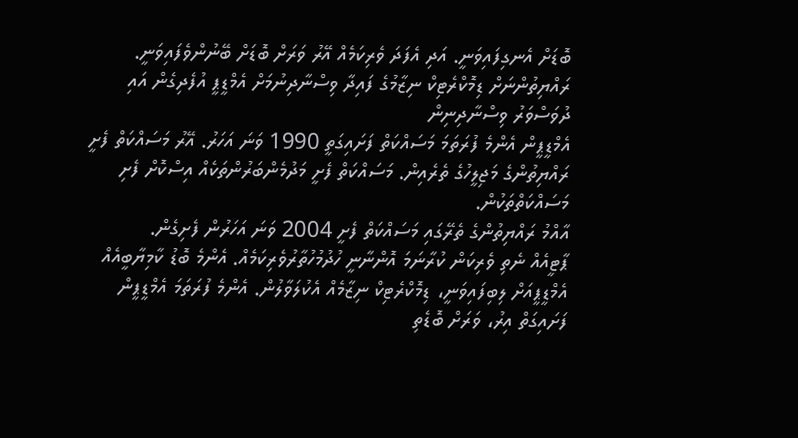ބޮޑަށް އެނގިފައިވަނީ. އަދި އެފަދަ ވެރިކަމެއް އޭރު ވަރަށް ބޮޑަށް ބޭނުންވެފައިވަނީ.
ރައްޔިތުންނަށް ޑިމޮކްރެޓިކް ނިޒާމުގެ ފައިދާ ވިސްނާދިނުމަށް އެމްޑީޕީ އުފެދިގެން އައި ދުވަސްވަރު ވިސްނާދިނިން
އެމްޑީޕީން އެންމެ ފުރަތަމަ މަސައްކަތް ފަށައިގަތީ 1990 ވަނަ އަހަރު. އޭރު މަސައްކަތް ފެށީ ރައްޔިތުންގެ މަޖިލީހުގެ ތެރެއިން. މަސައްކަތް ފެށީ މަދުމެންބަރުންތަކެއް އިސްކޮށް ފެށި މަސައްކަތްތަކުން.
އާއްމު ރައްޔިތުންގެ ތެރޭގައި މަސައްކަތް ފެށީ 2004 ވަނަ އަހަރުން ފެށިގެން.
ޕާޓީއެއް ނެތި ވެރިކަން ކުރާނަމަ އޮންނާނީ ހުދުމުހުތާރުވެރިކަމެއް. އެންމެ ބޮޑު ކާމިޔާބީއެއް އެމްޑީޕީއަށް ލިބިފައިވަނީ، ޑިމޮކްރެޓިކް ނިޒާމެއް އެކުލަވާލުން. އެންމެ ފުރަތަމަ އެމްޑީޕީން ފަށައިގަތް އިރު، ވަރަށް ބޮޑެތި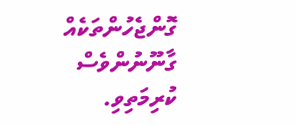ގޮންޖެހުންތަކެއް ގާނޫނުންވެސް ކުރިމަތިވި.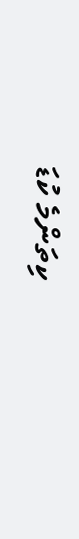ކިތަންމެ ކުޑަ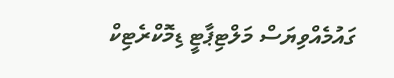ގައުމެއްވިޔަސް މަލްޓިޕާޓީ ޑިމޮކްރެޓިކް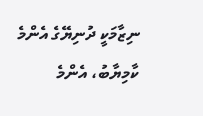ނިޒާމަކީ ދުނިޔޭގެ އެންމެ ކާމިޔާބު، އެންމެ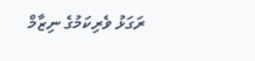ރަގަޅު ވެރިކަމުގެ ނިޒާމް